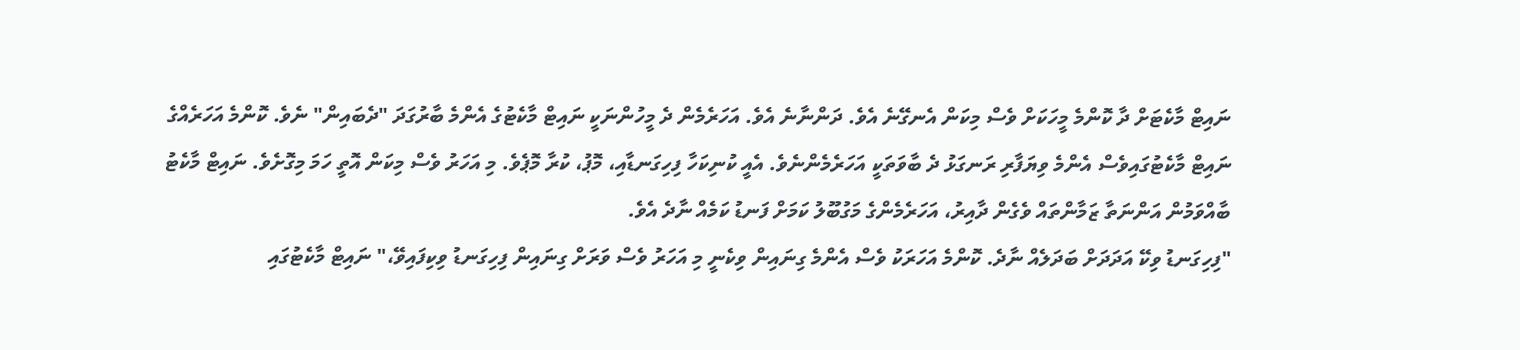ނައިޓް މާކެޓަށް ދާ ކޮންމެ މީހަކަށް ވެސް މިކަން އެނގޭނެ އެވެ. ދަންނާނެ އެވެ. އަހަރެމެން ދެ މީހުންނަކީ ނައިޓް މާކެޓުގެ އެންމެ ބާރުގަދަ "ދެބައިން" ނެވެ. ކޮންމެ އަހަރެއްގެ ނައިޓް މާކެޓުގައިވެސް އެންމެ ވިޔަފާރި ރަނގަޅު ދެ ބާވަތަކީ އަހަރެމެންނެވެ. އެއީ ކުނިކަހާ ފިހިގަނޑާއި، މޮޕު، ކުރާ މޮޕެވެ. މި އަހަރު ވެސް މިކަން އޮތީ ހަމަ މިގޮށެވެ. ނައިޓް މާކެޓު ބާއްވަމުން އަންނަތާ ޒަމާންތައް ވެގެން ދާއިރު، އަހަރެމެންގެ މަގުބޫލު ކަމަށް ފަނޑު ކަމެއް ނާދެ އެވެ.
"ފިހިގަނޑު ވިކޭ އަދަދަށް ބަދަލެއް ނާދެ. ކޮންމެ އަހަރަކު ވެސް އެންމެ ގިނައިން ވިކެނީ މި އަހަރު ވެސް ވަރަށް ގިނައިން ފިހިގަނޑު ވިކިފައިވޭ،" ނައިޓް މާކެޓުގައި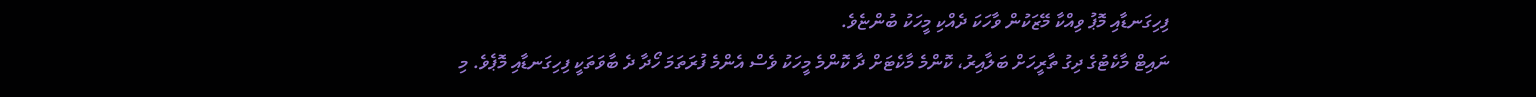ފިހިގަނޑާއި މޮޕު ވިއްކާ މޭޒަކުން ވާހަކަ ދެއްކި މީހަކު ބުންޏެވެ.
ނައިޓް މާކެޓުގެ ދިގު ތާރީހަށް ބަލާއިރު، ކޮންމެ މާކެޓަށް ދާ ކޮންމެ މީހަކު ވެސް އެންމެ ފުރަތަމަ ހޯދާ ދެ ބާވަތަކީ ފިހިގަނޑާއި މޮޕެވެ. މި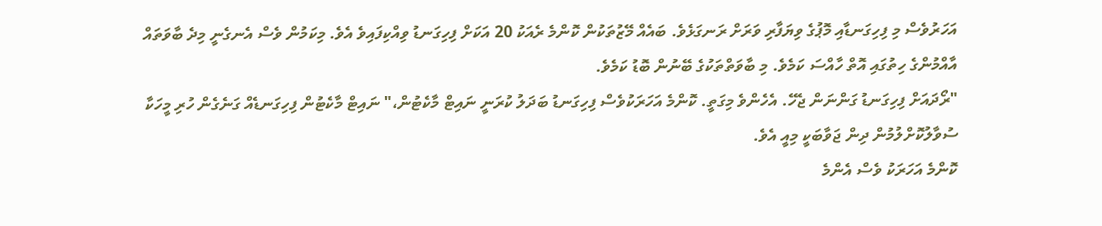އަހަރުވެސް މި ފިހިގަނޑާއި މޮޕުގެ ވިޔަފާރި ވަރަށް ރަނގަޅެވެ. ބައެއް މޭޒުތަކުން ކޮންމެ ރެއަކު 20 އަކަށް ފިހިގަނޑު ވިއްކިފައިވެ އެވެ. މިކަމުން ވެސް އެނގެނީ މިދެ ބާވަތައް އާއްމުންގެ ހިތުގައި އޮތް ހާއްސަ ކަމެވެ. މި ބާވަތްތަކުގެ ބޭނުން ބޮޑު ކަމެވެ.
"ރޯދައަށް ފިހިގަނޑު ގަންނަން ޖެހޭ. އެހެންވެ މިގަތީ. ކޮންމެ އަހަރަކުވެސް ފިހިގަނޑު ބަދަލު ކުރަނީ ނައިޓް މާކެޓުން،" ނައިޓް މާކެޓުން ފިހިގަނޑެއް ގަނެގެން ހުރި މީހަކާ ސުވާލުކޮށްލުމުން ދިން ޖަވާބަކީ މިއީ އެވެ.
ކޮންމެ އަހަރަކު ވެސް އެންމެ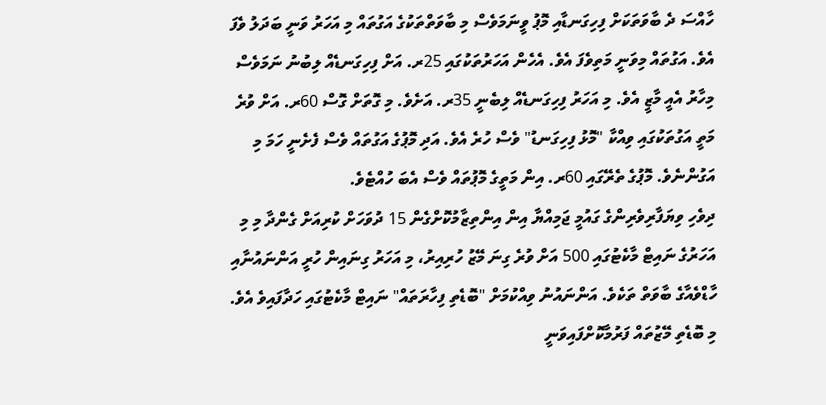ހާއްސަ ދެ ބާވަތަކަށް ފިހިގަނޑާއި މޮޕު ވީނަމަވެސް މި ބާވަތްތަކުގެ އަގުތައް މި އަހަރު ވަނީ ބަދަލު ވެފަ އެވެ. އަގުތައް މިވަނީ މަތިވެފަ އެވެ. އެހެން އަހަރުތަކުގައި 25ރ. އަށް ފިހިގަނޑެއް ލިބުނު ނަމަވެސް މިހާރު އެއީ މާޒީ އެވެ. މި އަހަރު ފިހިގަނޑެއް ލިބެނީ 35ރ. އަށެވެ. މި ގޮތަށް ގޮސް 60ރ. އަށް ވުރެ މަތީ އަގުތަކުގައި ވިއްކާ "މޮޅު ފިހިގަނޑު" ވެސް ހުރެ އެވެ. އަދި މޮޕުގެ އަގުތައް ވެސް ފެށެނީ ހަމަ މި އަގުންނެވެ. މޮޕުގެ ތެރޭގައި 60ރ. އިން މަތީގެ މޮޕުތައް ވެސް އެބަ ހުއްޓެވެ.
ދިވެހި ވިޔަފާރިވެރިންގެ ގައުމީ ޖަމިއްޔާ އިން އިންތިޒާމުކޮށްގެން 15 ދުވަހަށް ކުރިއަށް ގެންދާ މި މި އަހަރުގެ ނައިޓް މާކެޓުގައި 500 އަށް ވުރެ ގިނަ މޭޒު ހުރިއިރު، މި އަހަރު ގިނައިން ހުރީ އަންނައުނާއި ހާޑްވެއާގެ ބާވަތް ތަކެވެ. އަންނައުނު ވިއްކުމަށް "ބޮޑެތި ފިހާރަތައް" ނައިޓް މާކެޓުގައި ހަދާފައިވެ އެވެ. މި ބޮޑެތި މޭޒުތައް ފަރުމާކޮށްފައިވަނީ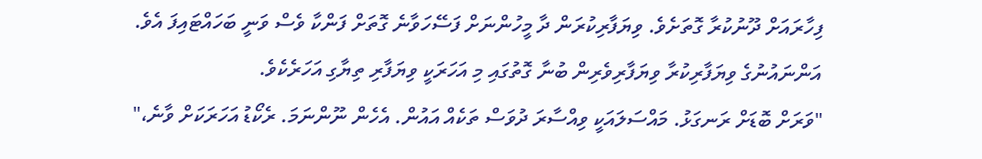ފިހާރައަށް ދޫނުކުރާ ގޮތަށެވެ. ވިޔަފާރިކުރަން ދާ މީހުންނަށް ފަސޭހަވާނެ ގޮތަށް ފަންކާ ވެސް ވަނީ ބަހައްޓައިފަ އެވެ.
އަންނައުނުގެ ވިޔަފާރިކުރާ ވިޔަފާރިވެރިން ބުނާ ގޮތުގައި މި އަހަރަކީ ވިޔަފާރި ތިޔާގި އަހަރެކެވެ.
"ވަރަށް ބޮޑަށް ރަނގަޅު. މައްސަލައަކީ ވިއްސާރަ ދުވަސް ތަކެއް އައުން. އެހެން ނޫންނަމަ. ރެކޯޑު އަހަރަކަށް ވާނެ،"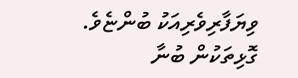ވިޔަފާރިވެރިއަކު ބުންޏެވެ.
ގޮޅިތަކުން ބުނާ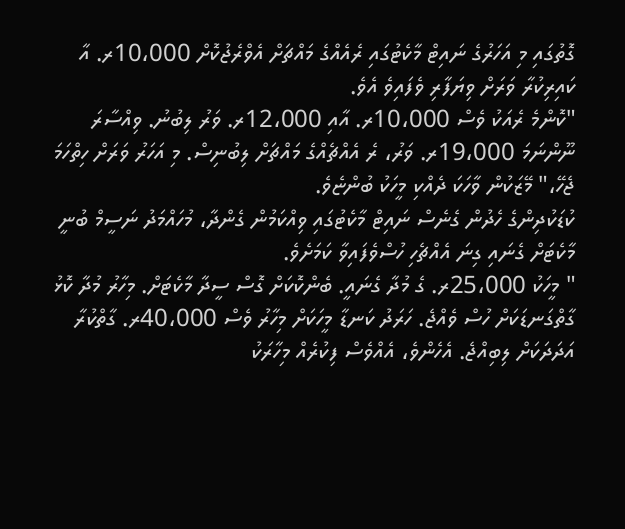ގޮތުގައި މި އަހަރުގެ ނައިޓް މާކެޓުގައި ރެއެއްގެ މައްޗަށް އެވްރެޖުކޮށް 10،000ރ. އާ ކައިރިކުރާ ވަރަށް ވިޔަފާރި ވެފައިވެ އެވެ.
"ކޮންމެ ރެއަކު ވެސް 10،000ރ. އާއި 12،000ރ. ވަރު ލިބުނު. ވިއްސާރަ ނޫންނަމަ 19،000ރ. ވަރު، ރެ އެއްޗެއްގެ މައްޗަށް ލިބުނިސް. މި އަހަރު ވަރަށް ހިތްހަމަ ޖެހޭ،" މޭޒަކުން ވާހަކަ ދެއްކި މީހަކު ބުންޏެވެ.
ކުޑަކުދިންގެ ހެދުން ގެނެސް ނައިޓް މާކެޓުގައި ވިއްކަމުން ގެންދާ، މުހައްމަދު ނަސީމް ބުނީ މާކެޓަށް ގެނައި ގިނަ އެއްޗެހި ހުސްވެފައިވާ ކަމަށެވެ.
" މީހަކު 25،000ރ. ގެ މުދާ ގެނައީ. ބެންކޮކަށް ގޮސް ސީދާ މާކެޓަށް. މިހާރު މުދާ ކޮޅު ގާތްގަނޑަކަށް ހުސް ވެއްޖެ. ހަރަދު ކަނޑާ މީހަކަށް މިހާރު ވެސް 40،000ރ. ގާތްކުރާ އަދަދަކަށް ލިބިއްޖެ. އެހެންވެ، އެއްވެސް ފިކުރެއް މިހާރަކު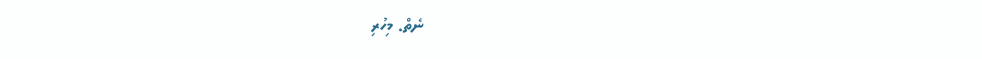ނެތް. މިހުރި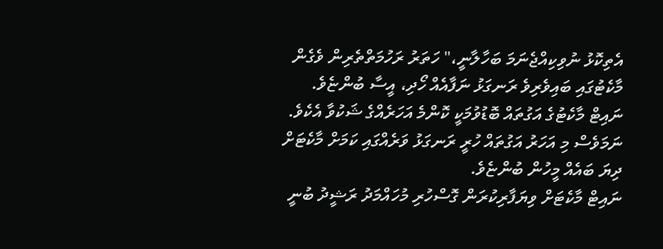އެތިކޮޅު ނުވިކިއްޖެނަމަ ބަހާލާނީ،" ހަތަރު ރަހުމަތްތެރިން ވެގެން މާކެޓުގައި ބައިވެރިވެ ރަނގަޅު ނަފާއެއް ހޯދި، އީސާ ބުންޏެވެ.
ނައިޓް މާކެޓުގެ އަގުތައް ބޮޑުވުމަކީ ކޮންމެ އަހަރެއްގެ ޝަކުވާ އެކެވެ. ނަމަވެސް މި އަހަރު އަގުތައް ހުރީ ރަނގަޅު ވަރެއްގައި ކަމަށް މާކެޓަށް ދިޔަ ބައެއް މީހުން ބުންޏެވެ.
ނައިޓް މާކެޓަށް ވިޔަފާރިކުރަން ގޮސްހުރި މުހައްމަދު ރަޝީދު ބުނީ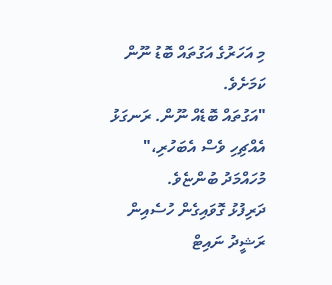މި އަހަރުގެ އަގުތައް ބޮޑު ނޫން ކަމަށެވެ.
"އަގުތައް ބޮޑެއް ނޫން. ރަނގަޅު އެއްޗިހި ވެސް އެބަހުރި،" މުހައްމަދު ބުންޏެވެ.
ދަރިފުޅު ގޮވައިގެން ހުސެއިން ރަޝީދު ނައިޓް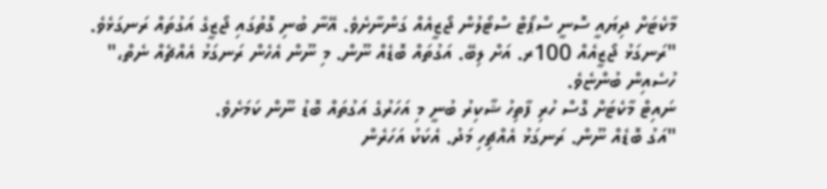މާކެޓަށް ދިޔައީ ސޮނީ ސްޕޯޓް ސްޓޯލުން ޖޯޒީއެއް ގަންނާށެވެ. އޭނާ ބުނި ގޮތުގައި ޖޯޒީގެ އަގުތައް ރަނގަޅެވެ.
"ރަނގަޅު ޖޯޒީއެއް 100ރ. އަށް ލިބޭ. އަގުތައް ބޮޑެއް ނޫން. މި ނޫން އެހެން ރަނގަޅު އެއްޗެއް ނެތް،" ހުސެއިން ބުންޏެވެ.
ނައިޓް މާކެޓަށް ގޮސް ހުރި ފާތިހު ޝާކިރު ބުނީ މި އަހަރުގެ އަގުތައް ބޮޑު ނޫން ކަމަށެވެ.
"އަގު ބޮޑެއް ނޫން. ރަނގަޅު އެއްޗިހި މަދު. އެކަކު އަހަރެން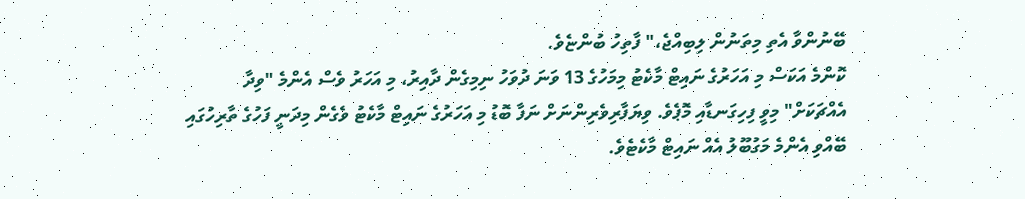ބޭނުންވާ އެތި މިތަނުން ލިބިއްޖެ،" ފާތިހު ބުންޏެވެ.
ކޮންމެ އަކަސް މި އަހަރުގެ ނައިޓް މާކެޓު މިމަހުގެ 13 ވަނަ ދުވަހު ނިމިގެން ދާއިރު، މި އަހަރު ވެސް އެންމެ "ވިދާ އެއްޗަކަށް" މިވީ ފިހިގަނޑާއި މޮޕެވެ. ވިޔަފާރިވެރިންނަށް ނަފާ ބޮޑު މި އަހަރުގެ ނައިޓް މާކެޓު ވެގެން މިދަނީ ފަހުގެ ތާރިހުގައި ބޭއްވި އެންމެ މަގުބޫލު އެއް ނައިޓް މާކެޓެވެ.